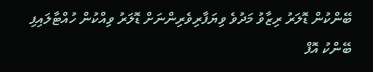ބޭންކުން ޑޮލަރު ރިޒާވު މަދުވެ ވިޔަފާރިވެރިންނަށް ޑޮލަރު ވިއްކުން ހުއްޓާލައިފި
ބޭންކު އޮފް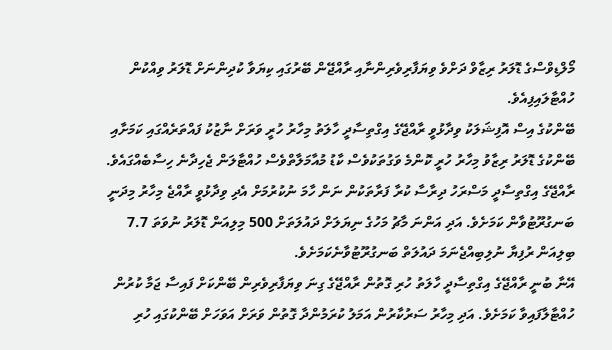މޯލްޑިވްސްގެ ޑޮލަރު ރިޒާވް ދަށްވެ ވިޔަފާރިވެރިންނާއި ރާއްޖޭން ބޭރުގައި ކިޔަވާ ކުދިންނަށް ޑޮލަރު ވިއްކުން ހުއްޓާލައިފިއެވެ.
ބޭންކުގެ އިސް އޮފިޝަލަކު ވިދާޅުވީ ރާއްޖޭގެ އިގްތިސާދީ ހާލަތު މިހާރު ހުރީ ވަރަށް ނާޒުކު ފައްތަރެއްގައި ކަމަށާއި ބޭންކުގެ ޑޮލަރު ރިޒާވު މިހާރު ހުރީ ކޮންމެ ވަގުތަކުވެސް ކާޑު މުއާމަލާތްވެސް ހުއްޓާލަން ޖެހިދާނެ ހިސާބެއްގައެވެ.
ރާއްޖޭގެ އިގްތިސާދީ މަސްރަހު ދިރާސާ ކުރާ ފަރާތަކުން ނަން ހާމަ ނުކުރުމަށް އެދި ވިދާޅުވީ ރާއްޖެ މިހާރު މިދަނީ ބަނގުރޫޓުވާން ކަމަށެވެ. އަދި އަންނަ މާޗު މަހުގެ ނިޔަލަށް ދައުލަތަށް 500 މިލިއަން ޑޮލަރު ނުވަތަ 7.7 ބިލިއަން ރުފިޔާ ނުލިބިއްޖެނަމަ ދައުލަތް ބަނގުރޫޓުވާނެކަމަށެވެ.
އޭނާ ބުނީ ރާއްޖޭގެ އިގްތިސާދީ ހާލަތު ހުރި ގޮތުން ރާއްޖޭގެ ގިނަ ވިޔަފާރިވެރިން ބޭންކަށް ފައިސާ ޖަމާ ކުރުން ހުއްޓާލާފައިވާ ކަމަށެވެ. އަދި މިހާރު ސަރުކާރުން އަމަލު ކުރަމުންދާ ގޮތުން ވަރަށް އަވަހަށް ބޭންކުގައި ހުރި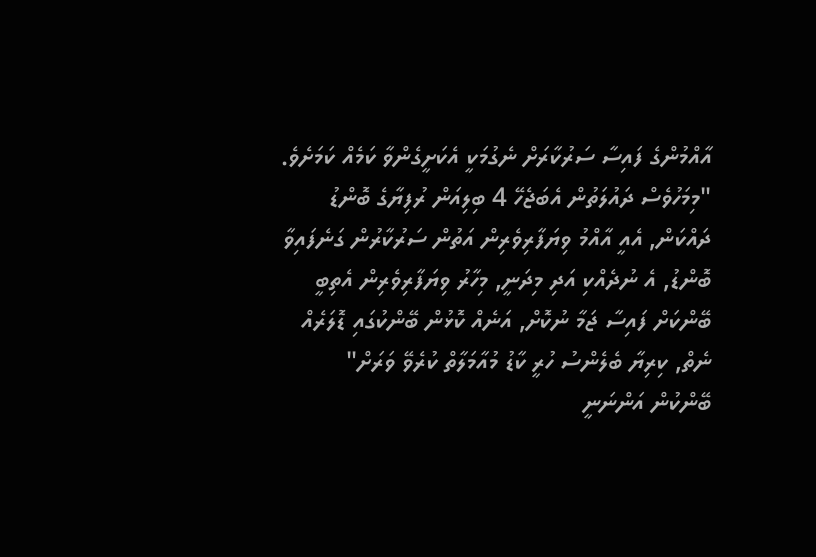އާއްމުންގެ ފައިސާ ސަރުކާރަށް ނެގުމަކީ އެކަށީގެންވާ ކަމެއް ކަމަށެވެ.
"މިމަހުވެސް ދައުލަތުން އެބަޖެހޭ 4 ބިލިއަން ރުފިޔާގެ ބޮންޑު ދައްކަން, އެއީ އާއްމު ވިޔަފާރިވެރިން އަތުން ސަރުކާރުން ގަނެފައިވާ ބޮންޑު, އެ ނުދެއްކި އަދި މިދަނީ, މިހާރު ވިޔަފާރިވެރިން އެތިބީ ބޭންކަށް ފައިސާ ޖަމާ ނުކޮށް, އަނެއް ކޮޅުން ބޭންކުގައި ޑޮލަރެއް ނެތް, ކިރިޔާ ބެލެންސު ހުރީ ކާޑު މުއާމަލާތް ކުރެވޭ ވަރަށް"
ބޭންކުން އަންނަނީ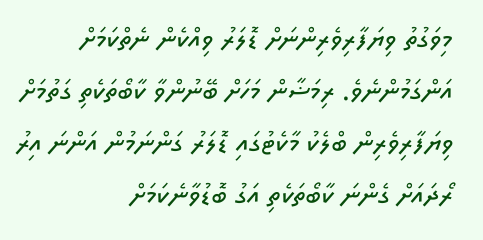މިވަގުތު ވިޔަފާރިވެރިންނަށް ޑޮލަރު ވިއްކެން ނެތްކަމަށް އަންގަމުންނެވެ. ރިމަޟާން މަހަށް ބޭނުންވާ ކާބޯތަކެތި ގަތުމަށް ވިޔަފާރިވެރިން ބްލެކު މާކެޓުގައި ޑޮލަރު ގަންނަމުން އަންނަ އިރު ރޯދައަށް ގެންނަ ކާބޯތަކެތި އަގު ބޮޑުވާނެކަމަށް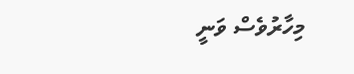މިހާރުވެސް ވަނީ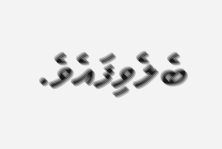ބެލެވިފައެވެ.